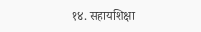१४. सहायशिक्षा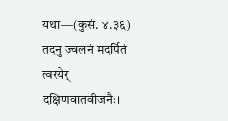यथा—(कुसं. ४.३६)
तदनु ज्वलनं मदर्पितं त्वरयेर् दक्षिणवातवीजनैः।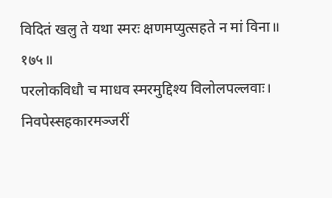विदितं खलु ते यथा स्मरः क्षणमप्युत्सहते न मां विना॥ १७५॥
परलोकविधौ च माधव स्मरमुद्दिश्य विलोलपल्लवाः।
निवपेस्सहकारमञ्जरीं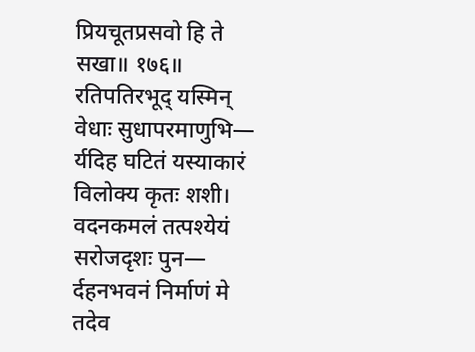प्रियचूतप्रसवो हि ते सखा॥ १७६॥
रतिपतिरभूद् यस्मिन् वेधाः सुधापरमाणुभि— र्यदिह घटितं यस्याकारं विलोक्य कृतः शशी।
वदनकमलं तत्पश्येयं सरोजदृशः पुन— र्दहनभवनं निर्माणं मे तदेव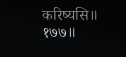करिष्यसि॥ १७७॥